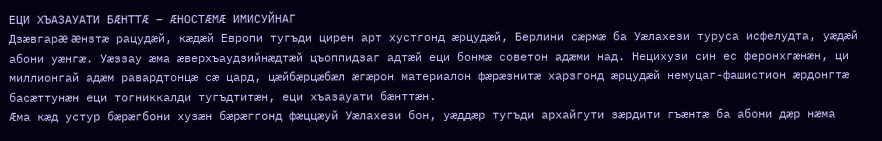ЕЦИ ХЪАЗАУАТИ БÆНТТÆ – ÆНОСТÆМÆ ИМИСУЙНАГ
Дзæвгарæ æнзтæ рацудæй, кæдæй Европи тугъди цирен арт хустгонд æрцудæй, Берлини сæрмæ ба Уæлахези туруса исфелудта, уæдæй абони уæнгæ. Уæззау æма æверхъаудзийнæдтæй цъоппидзаг адтæй еци бонмæ советон адæми над. Нецихузи син ес феронхгæнæн, ци миллионгай адæм равардтонцæ сæ цард, цæйбæрцæбæл æгæрон материалон фæрæзнитæ харзгонд æрцудæй немуцаг-фашистион æрдонгтæ басæттунæн еци тогниккалди тугъдтитæн, еци хъазауати бæнттæн.
Æма кæд устур бæрæгбони хузæн бæрæггонд фæццæуй Уæлахези бон, уæддæр тугъди архайгути зæрдити гъæнтæ ба абони дæр нæма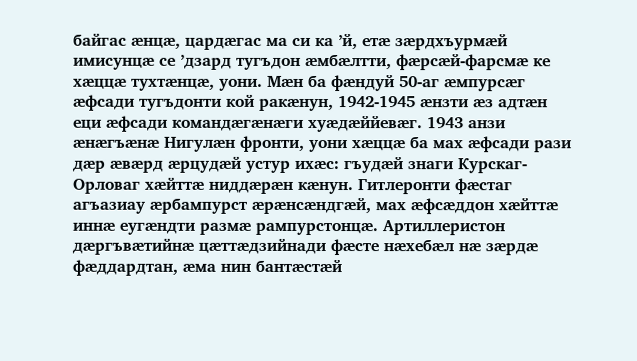байгас æнцæ, цардæгас ма си ка ’й, етæ зæрдхъурмæй имисунцæ се ’дзард тугъдон æмбæлтти, фæрсæй-фарсмæ ке хæццæ тухтæнцæ, уони. Мæн ба фæндуй 50-аг æмпурсæг æфсади тугъдонти кой ракæнун, 1942-1945 æнзти æз адтæн еци æфсади командæгæнæги хуæдæййевæг. 1943 анзи æнæгъæнæ Нигулæн фронти, уони хæццæ ба мах æфсади рази дæр æвæрд æрцудæй устур ихæс: гъудæй знаги Курскаг-Орловаг хæйттæ ниддæрæн кæнун. Гитлеронти фæстаг агъазиау æрбампурст æрæнсæндгæй, мах æфсæддон хæйттæ иннæ еугæндти размæ рампурстонцæ. Артиллеристон дæргъвæтийнæ цæттæдзийнади фæсте нæхебæл нæ зæрдæ фæддардтан, æма нин бантæстæй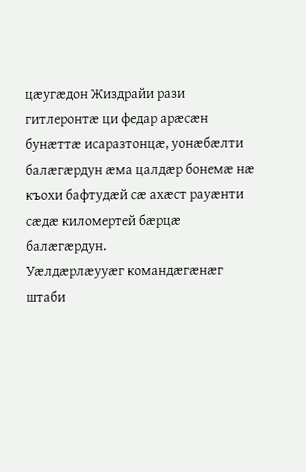цæугæдон Жиздрайи рази гитлеронтæ ци федар арæсæн бунæттæ исаразтонцæ, уонæбæлти балæгæрдун æма цалдæр бонемæ нæ къохи бафтудæй сæ ахæст рауæнти сæдæ киломертей бæрцæ балæгæрдун.
Уæлдæрлæууæг командæгæнæг штаби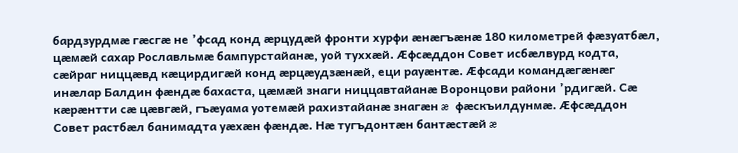бардзурдмæ гæсгæ не ’фсад конд æрцудæй фронти хурфи æнæгъæнæ 180 километрей фæзуатбæл, цæмæй сахар Рославльмæ бампурстайанæ, уой туххæй. Æфсæддон Совет исбæлвурд кодта, сæйраг ниццæвд кæцирдигæй конд æрцæудзæнæй, еци рауæнтæ. Æфсади командæгæнæг инæлар Балдин фæндæ бахаста, цæмæй знаги ниццавтайанæ Воронцови райони ’рдигæй. Сæ кæрæнтти сæ цæвгæй, гъæуама уотемæй рахизтайанæ знагæн æ фæскъилдунмæ. Æфсæддон Совет растбæл банимадта уæхæн фæндæ. Нæ тугъдонтæн бантæстæй æ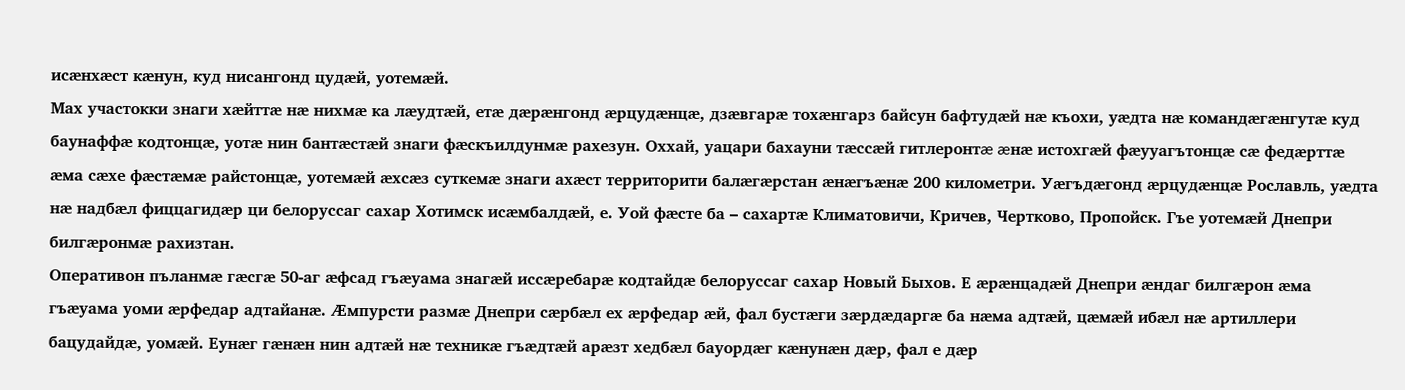исæнхæст кæнун, куд нисангонд цудæй, уотемæй.
Мах участокки знаги хæйттæ нæ нихмæ ка лæудтæй, етæ дæрæнгонд æрцудæнцæ, дзæвгарæ тохæнгарз байсун бафтудæй нæ къохи, уæдта нæ командæгæнгутæ куд баунаффæ кодтонцæ, уотæ нин бантæстæй знаги фæскъилдунмæ рахезун. Оххай, уацари бахауни тæссæй гитлеронтæ æнæ истохгæй фæууагътонцæ сæ федæрттæ æма сæхе фæстæмæ райстонцæ, уотемæй æхсæз суткемæ знаги ахæст территорити балæгæрстан æнæгъæнæ 200 километри. Уæгъдæгонд æрцудæнцæ Рославль, уæдта нæ надбæл фиццагидæр ци белоруссаг сахар Хотимск исæмбалдæй, е. Уой фæсте ба – сахартæ Климатовичи, Кричев, Чертково, Пропойск. Гъе уотемæй Днепри билгæронмæ рахизтан.
Оперативон пъланмæ гæсгæ 50-аг æфсад гъæуама знагæй иссæребарæ кодтайдæ белоруссаг сахар Новый Быхов. Е æрæнцадæй Днепри æндаг билгæрон æма гъæуама уоми æрфедар адтайанæ. Æмпурсти размæ Днепри сæрбæл ех æрфедар æй, фал бустæги зæрдæдаргæ ба нæма адтæй, цæмæй ибæл нæ артиллери бацудайдæ, уомæй. Еунæг гæнæн нин адтæй нæ техникæ гъæдтæй арæзт хедбæл бауордæг кæнунæн дæр, фал е дæр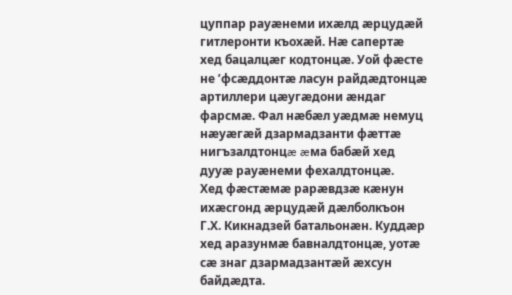цуппар рауæнеми ихæлд æрцудæй гитлеронти къохæй. Нæ сапертæ хед бацалцæг кодтонцæ. Уой фæсте не ’фсæддонтæ ласун райдæдтонцæ артиллери цæугæдони æндаг фарсмæ. Фал нæбæл уæдмæ немуц нæуæгæй дзармадзанти фæттæ нигъзалдтонцæ æма бабæй хед дууæ рауæнеми фехалдтонцæ.
Хед фæстæмæ рарæвдзæ кæнун ихæсгонд æрцудæй дæлболкъон Г.Х. Кикнадзей батальонæн. Куддæр хед аразунмæ бавналдтонцæ, уотæ сæ знаг дзармадзантæй æхсун байдæдта.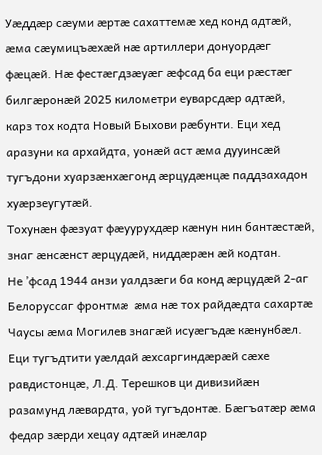Уæддæр сæуми æртæ сахаттемæ хед конд адтæй, æма сæумицъæхæй нæ артиллери донуордæг фæцæй. Нæ фестæгдзæуæг æфсад ба еци рæстæг билгæронæй 2025 километри еуварсдæр адтæй, карз тох кодта Новый Быхови рæбунти. Еци хед аразуни ка архайдта, уонæй аст æма дууинсæй тугъдони хуарзæнхæгонд æрцудæнцæ паддзахадон хуæрзеугутæй.
Тохунæн фæзуат фæуурухдæр кæнун нин бантæстæй, знаг æнсæнст æрцудæй, ниддæрæн æй кодтан.
Не ’фсад 1944 анзи уалдзæги ба конд æрцудæй 2-аг Белоруссаг фронтмæ æма нæ тох райдæдта сахартæ Чаусы æма Могилев знагæй исуæгъдæ кæнунбæл.
Еци тугъдтити уæлдай æхсаргиндæрæй сæхе равдистонцæ, Л.Д. Терешков ци дивизийæн разамунд лæвардта, уой тугъдонтæ. Бæгъатæр æма федар зæрди хецау адтæй инæлар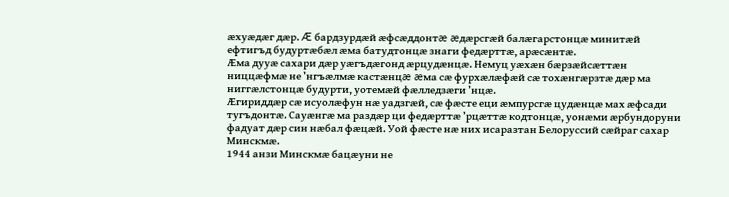æхуæдæг дæр. Æ бардзурдæй æфсæддонтæ æдæрсгæй балæгарстонцæ минитæй ефтигъд будуртæбæл æма батудтонцæ знаги федæрттæ, арæсæнтæ.
Æма дууæ сахари дæр уæгъдæгонд æрцудæнцæ. Немуц уæхæн бæрзæйсæттæн ниццæфмæ не ’нгъæлмæ кастæнцæ æма сæ фурхæлæфæй сæ тохæнгæрзтæ дæр ма ниггæлстонцæ будурти, уотемæй фæлледзæги ’нцæ.
Æгириддæр сæ исуолæфун нæ уадзгæй, сæ фæсте еци æмпурсгæ цудæнцæ мах æфсади тугъдонтæ. Сауæнгæ ма раздæр ци федæрттæ ’рцæттæ кодтонцæ, уонæми æрбундоруни фадуат дæр син нæбал фæцæй. Уой фæсте нæ них исаразтан Белоруссий сæйраг сахар Минскмæ.
1944 анзи Минскмæ бацæуни не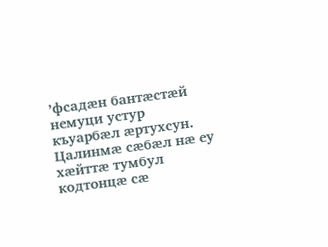’фсадæн бантæстæй немуци устур къуарбæл æртухсун. Цалинмæ сæбæл нæ еу хæйттæ тумбул кодтонцæ сæ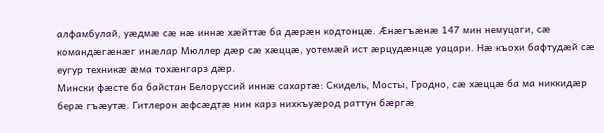алфамбулай, уæдмæ сæ нæ иннæ хæйттæ ба дæрæн кодтонцæ. Æнæгъæнæ 147 мин немуцаги, сæ командæгæнæг инæлар Мюллер дæр сæ хæццæ, уотемæй ист æрцудæнцæ уацари. Нæ къохи бафтудæй сæ еугур техникæ æма тохæнгарз дæр.
Мински фæсте ба байстан Белоруссий иннæ сахартæ: Скидель, Мосты, Гродно, сæ хæццæ ба ма никкидæр берæ гъæутæ. Гитлерон æфсæдтæ нин карз нихкъуæрод раттун бæргæ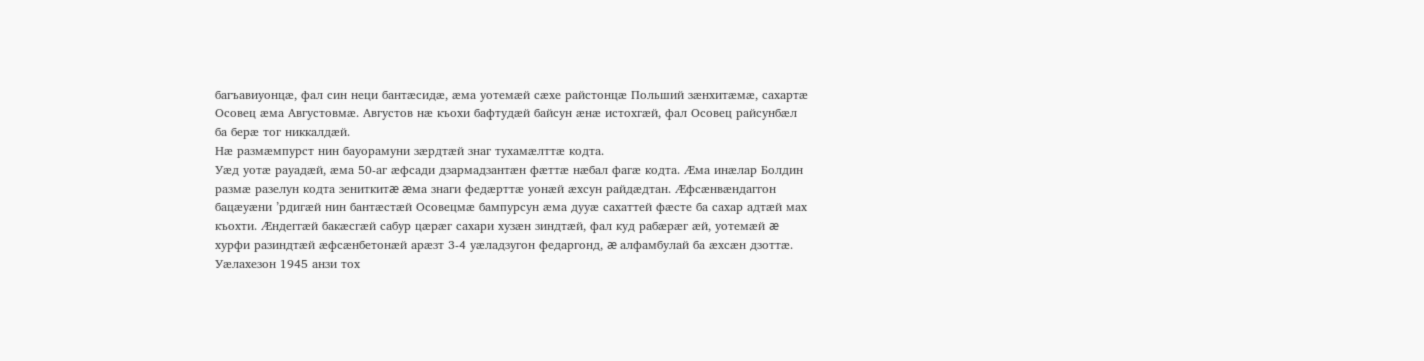багъавиуонцæ, фал син неци бантæсидæ, æма уотемæй сæхе райстонцæ Польший зæнхитæмæ, сахартæ Осовец æма Августовмæ. Августов нæ къохи бафтудæй байсун æнæ истохгæй, фал Осовец райсунбæл ба берæ тог никкалдæй.
Нæ размæмпурст нин бауорамуни зæрдтæй знаг тухамæлттæ кодта.
Уæд уотæ рауадæй, æма 50-аг æфсади дзармадзантæн фæттæ нæбал фагæ кодта. Æма инæлар Болдин размæ разелун кодта зениткитæ æма знаги федæрттæ уонæй æхсун райдæдтан. Æфсæнвæндаггон бацæуæни ’рдигæй нин бантæстæй Осовецмæ бампурсун æма дууæ сахаттей фæсте ба сахар адтæй мах къохти. Æндеггæй бакæсгæй сабур цæрæг сахари хузæн зиндтæй, фал куд рабæрæг æй, уотемæй æ хурфи разиндтæй æфсæнбетонæй арæзт 3-4 уæладзугон федаргонд, æ алфамбулай ба æхсæн дзоттæ.
Уæлахезон 1945 анзи тох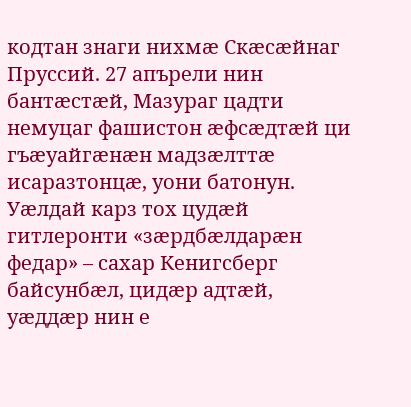кодтан знаги нихмæ Скæсæйнаг Пруссий. 27 апърели нин бантæстæй, Мазураг цадти немуцаг фашистон æфсæдтæй ци гъæуайгæнæн мадзæлттæ исаразтонцæ, уони батонун. Уæлдай карз тох цудæй гитлеронти «зæрдбæлдарæн федар» – сахар Кенигсберг байсунбæл, цидæр адтæй, уæддæр нин е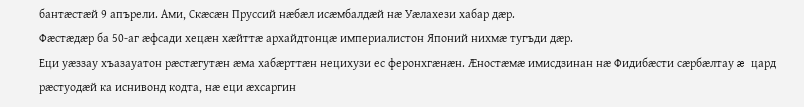бантæстæй 9 апърели. Ами, Скæсæн Пруссий нæбæл исæмбалдæй нæ Уæлахези хабар дæр.
Фæстæдæр ба 50-аг æфсади хецæн хæйттæ архайдтонцæ империалистон Японий нихмæ тугъди дæр.
Еци уæззау хъазауатон рæстæгутæн æма хабæрттæн нецихузи ес феронхгæнæн. Æностæмæ имисдзинан нæ Фидибæсти сæрбæлтау æ цард рæстуодæй ка иснивонд кодта, нæ еци æхсаргин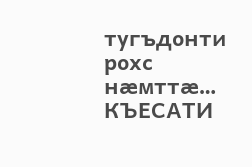тугъдонти рохс нæмттæ…
КЪЕСАТИ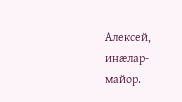Алексей, инæлар-майор.